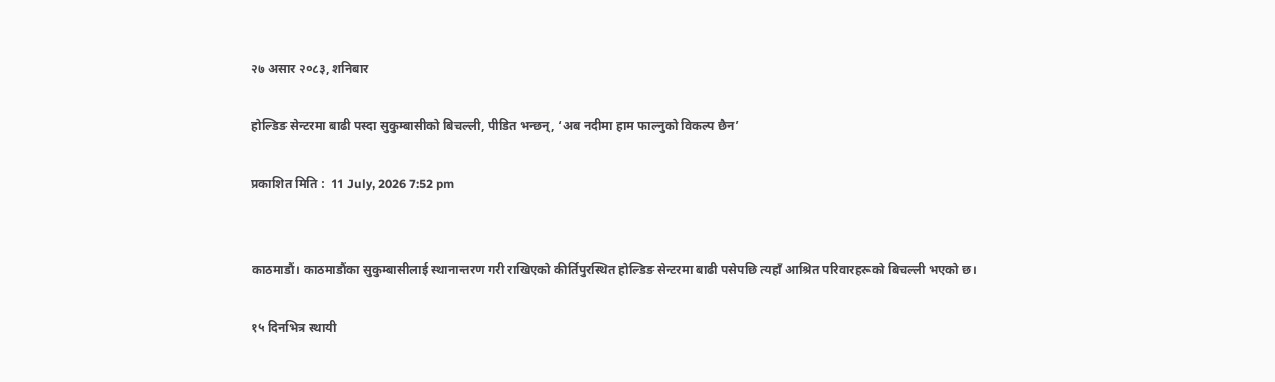२७ असार २०८३, शनिबार

होल्डिङ सेन्टरमा बाढी पस्दा सुकुम्बासीको बिचल्ली, पीडित भन्छन्, ‘अब नदीमा हाम फाल्नुको विकल्प छैन’

प्रकाशित मिति :  11 July, 2026 7:52 pm


काठमाडौं। काठमाडौंका सुकुम्बासीलाई स्थानान्तरण गरी राखिएको कीर्तिपुरस्थित होल्डिङ सेन्टरमा बाढी पसेपछि त्यहाँ आश्रित परिवारहरूको बिचल्ली भएको छ।

१५ दिनभित्र स्थायी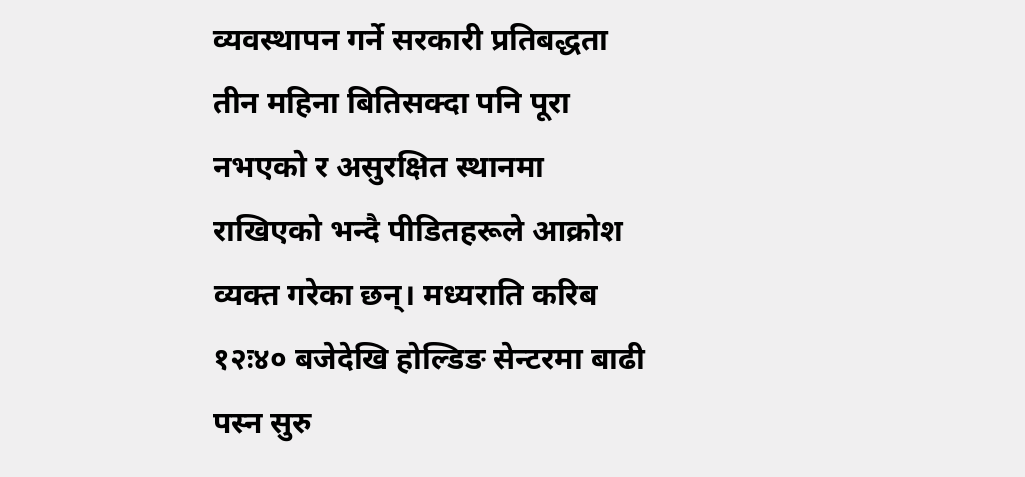व्यवस्थापन गर्ने सरकारी प्रतिबद्धता तीन महिना बितिसक्दा पनि पूरा नभएको र असुरक्षित स्थानमा राखिएको भन्दै पीडितहरूले आक्रोश व्यक्त गरेका छन्। मध्यराति करिब १२ः४० बजेदेखि होल्डिङ सेन्टरमा बाढी पस्न सुरु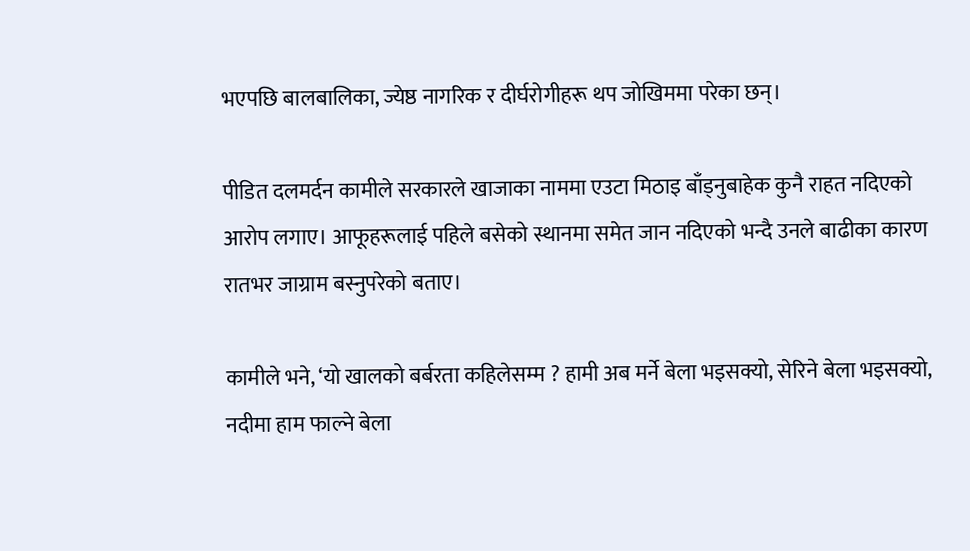भएपछि बालबालिका, ज्येष्ठ नागरिक र दीर्घरोगीहरू थप जोखिममा परेका छन्।

पीडित दलमर्दन कामीले सरकारले खाजाका नाममा एउटा मिठाइ बाँड्नुबाहेक कुनै राहत नदिएको आरोप लगाए। आफूहरूलाई पहिले बसेको स्थानमा समेत जान नदिएको भन्दै उनले बाढीका कारण रातभर जाग्राम बस्नुपरेको बताए।

कामीले भने, ‘यो खालको बर्बरता कहिलेसम्म ? हामी अब मर्ने बेला भइसक्यो, सेरिने बेला भइसक्यो, नदीमा हाम फाल्ने बेला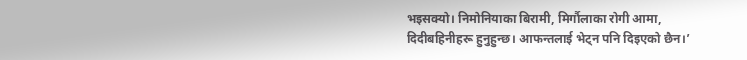भइसक्यो। निमोनियाका बिरामी, मिर्गौलाका रोगी आमा, दिदीबहिनीहरू हुनुहुन्छ। आफन्तलाई भेट्न पनि दिइएको छैन।’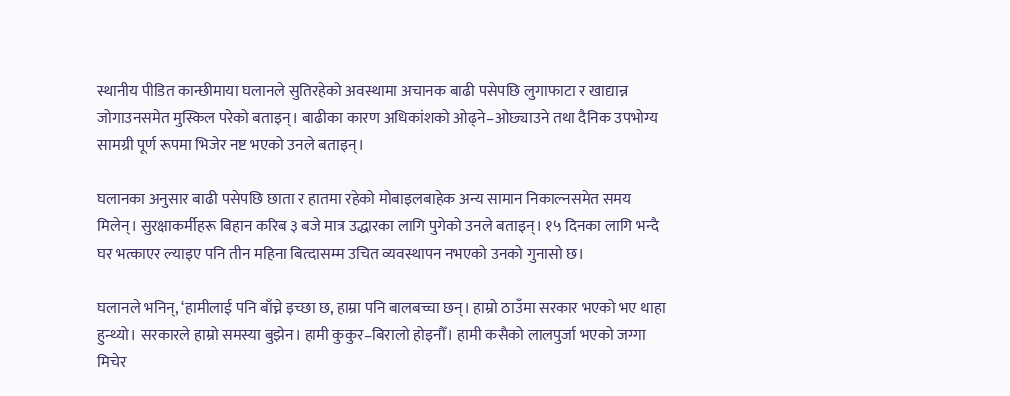स्थानीय पीडित कान्छीमाया घलानले सुतिरहेको अवस्थामा अचानक बाढी पसेपछि लुगाफाटा र खाद्यान्न जोगाउनसमेत मुस्किल परेको बताइन्। बाढीका कारण अधिकांशको ओढ्ने–ओछ्याउने तथा दैनिक उपभोग्य सामग्री पूर्ण रूपमा भिजेर नष्ट भएको उनले बताइन्।

घलानका अनुसार बाढी पसेपछि छाता र हातमा रहेको मोबाइलबाहेक अन्य सामान निकाल्नसमेत समय मिलेन्। सुरक्षाकर्मीहरू बिहान करिब ३ बजे मात्र उद्धारका लागि पुगेको उनले बताइन्। १५ दिनका लागि भन्दै घर भत्काएर ल्याइए पनि तीन महिना बित्दासम्म उचित व्यवस्थापन नभएको उनको गुनासो छ।

घलानले भनिन्, ‘हामीलाई पनि बाँच्ने इच्छा छ, हाम्रा पनि बालबच्चा छन्। हाम्रो ठाउँमा सरकार भएको भए थाहा हुन्थ्यो। सरकारले हाम्रो समस्या बुझेन। हामी कुकुर–बिरालो होइनौँ। हामी कसैको लालपुर्जा भएको जग्गा मिचेर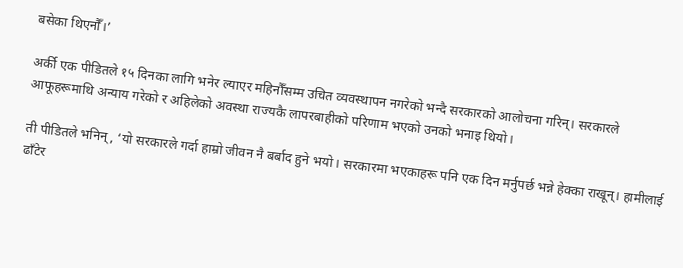बसेका थिएनौँ।’

अर्की एक पीडितले १५ दिनका लागि भनेर ल्याएर महिनौँसम्म उचित व्यवस्थापन नगरेको भन्दै सरकारको आलोचना गरिन्। सरकारले आफूहरूमाथि अन्याय गरेको र अहिलेको अवस्था राज्यकै लापरबाहीको परिणाम भएको उनको भनाइ थियो।

ती पीडितले भनिन्, ‘यो सरकारले गर्दा हाम्रो जीवन नै बर्बाद हुने भयो। सरकारमा भएकाहरू पनि एक दिन मर्नुपर्छ भन्ने हेक्का राखून्। हामीलाई ढाँटेर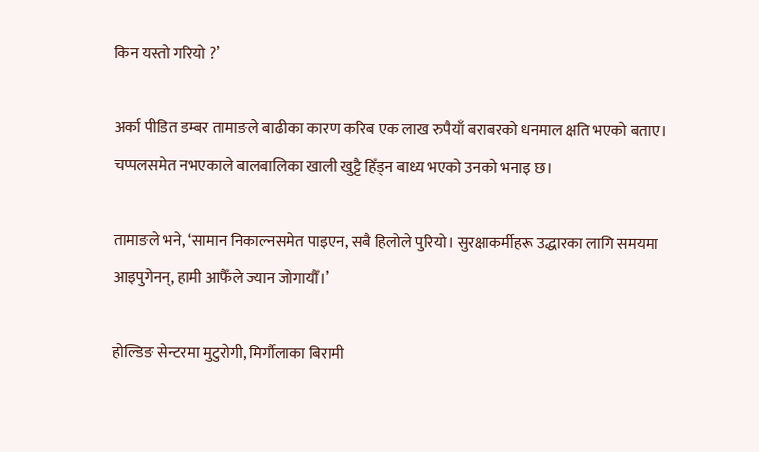किन यस्तो गरियो ?’

अर्का पीडित डम्बर तामाङले बाढीका कारण करिब एक लाख रुपैयाँ बराबरको धनमाल क्षति भएको बताए। चप्पलसमेत नभएकाले बालबालिका खाली खुट्टै हिँड्न बाध्य भएको उनको भनाइ छ।

तामाङले भने, ‘सामान निकाल्नसमेत पाइएन, सबै हिलोले पुरियो। सुरक्षाकर्मीहरू उद्धारका लागि समयमा आइपुगेनन्, हामी आफैँले ज्यान जोगायौँ।’

होल्डिङ सेन्टरमा मुटुरोगी, मिर्गौलाका बिरामी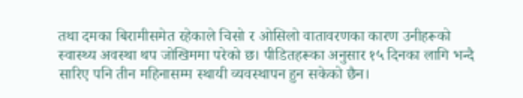तथा दमका बिरामीसमेत रहेकाले चिसो र ओसिलो वातावरणका कारण उनीहरूको स्वास्थ्य अवस्था थप जोखिममा परेको छ। पीडितहरूका अनुसार १५ दिनका लागि भन्दै सारिए पनि तीन महिनासम्म स्थायी व्यवस्थापन हुन सकेको छैन।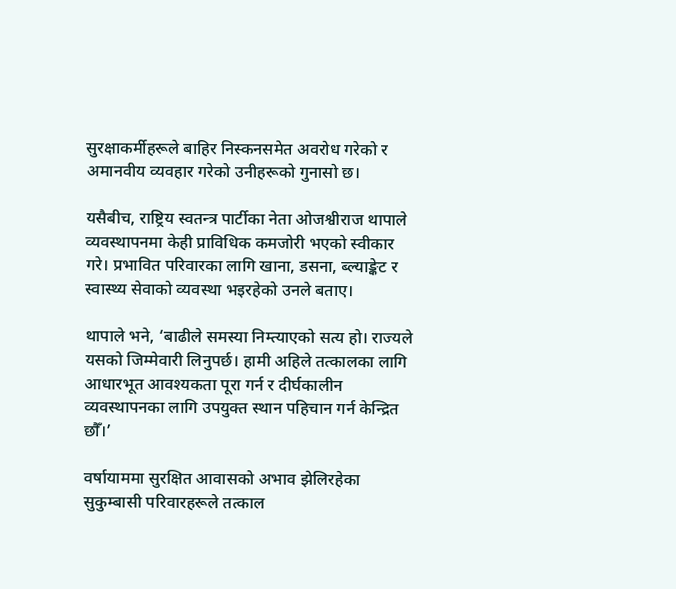सुरक्षाकर्मीहरूले बाहिर निस्कनसमेत अवरोध गरेको र अमानवीय व्यवहार गरेको उनीहरूको गुनासो छ।

यसैबीच, राष्ट्रिय स्वतन्त्र पार्टीका नेता ओजश्वीराज थापाले व्यवस्थापनमा केही प्राविधिक कमजोरी भएको स्वीकार गरे। प्रभावित परिवारका लागि खाना, डसना, ब्ल्याङ्केट र स्वास्थ्य सेवाको व्यवस्था भइरहेको उनले बताए।

थापाले भने, ‘बाढीले समस्या निम्त्याएको सत्य हो। राज्यले यसको जिम्मेवारी लिनुपर्छ। हामी अहिले तत्कालका लागि आधारभूत आवश्यकता पूरा गर्न र दीर्घकालीन व्यवस्थापनका लागि उपयुक्त स्थान पहिचान गर्न केन्द्रित छौँ।’

वर्षायाममा सुरक्षित आवासको अभाव झेलिरहेका सुकुम्बासी परिवारहरूले तत्काल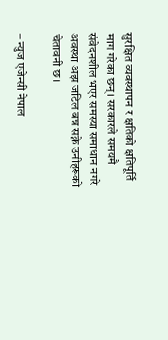सुरक्षित व्यवस्थापन र क्षतिको क्षतिपूर्ति माग गरेका छन्। सरकारले समयमै संवेदनशील भएर समस्या समाधान नगरे अवस्था अझ जटिल बन्न सक्ने उनीहरूको चेतावनी छ।

– न्युज एजेन्सी नेपाल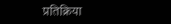प्रतिक्रिया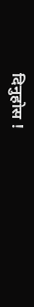दिनुहोस !